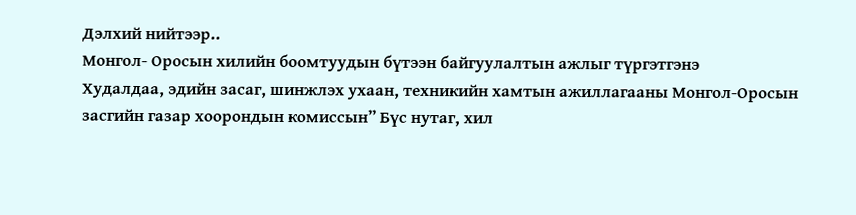Дэлхий нийтээр..
Монгол- Оросын хилийн боомтуудын бүтээн байгуулалтын ажлыг түргэтгэнэ
Худалдаа, эдийн засаг, шинжлэх ухаан, техникийн хамтын ажиллагааны Монгол-Оросын засгийн газар хоорондын комиссын” Бүс нутаг, хил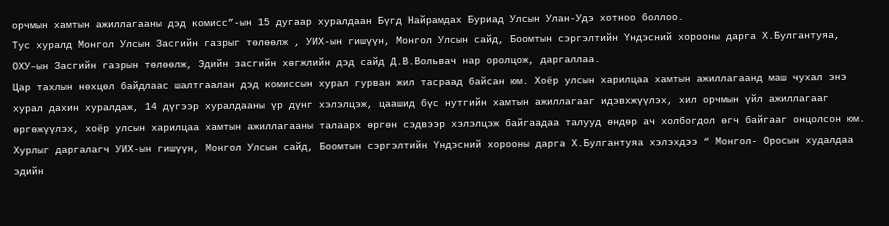орчмын хамтын ажиллагааны дэд комисс”-ын 15 дугаар хуралдаан Бүгд Найрамдах Буриад Улсын Улан-Удэ хотноо боллоо.
Тус хуралд Монгол Улсын Засгийн газрыг төлөөлж , УИХ-ын гишүүн, Монгол Улсын сайд, Боомтын сэргэлтийн Үндэсний хорооны дарга Х.Булгантуяа, ОХУ–ын Засгийн газрын төлөөлж, Эдийн засгийн хөгжлийн дэд сайд Д.В.Вольвач нар оролцож, даргаллаа.
Цар тахлын нөхцөл байдлаас шалтгаалан дэд комиссын хурал гурван жил тасраад байсан юм. Хоёр улсын харилцаа хамтын ажиллагаанд маш чухал энэ хурал дахин хуралдаж, 14 дүгээр хуралдааны үр дүнг хэлэлцэж, цаашид бүс нутгийн хамтын ажиллагааг идэвхжүүлэх, хил орчмын үйл ажиллагааг өргөжүүлэх, хоёр улсын харилцаа хамтын ажиллагааны талаарх өргөн сэдвээр хэлэлцэж байгаадаа талууд өндөр ач холбогдол өгч байгааг онцолсон юм.
Хурлыг даргалагч УИХ-ын гишүүн, Монгол Улсын сайд, Боомтын сэргэлтийн Үндэсний хорооны дарга Х.Булгантуяа хэлэхдээ “ Монгол- Оросын худалдаа эдийн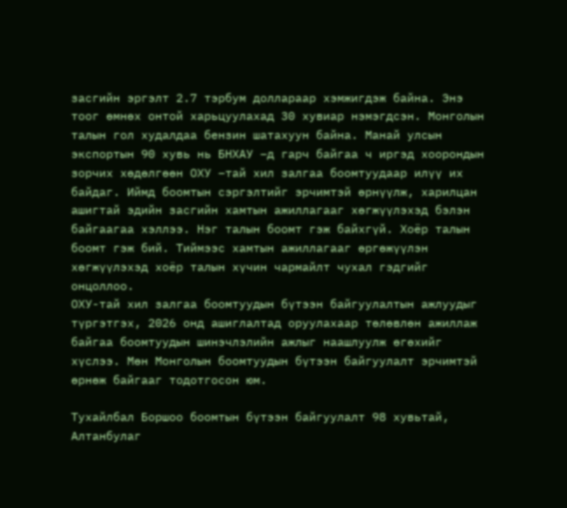засгийн эргэлт 2.7 тэрбум доллараар хэмжигдэж байна. Энэ тоог өмнөх онтой харьцуулахад 30 хувиар нэмэгдсэн. Монголын талын гол худалдаа бензин шатахуун байна. Манай улсын экспортын 90 хувь нь БНХАУ –д гарч байгаа ч иргэд хоорондын зорчих хөдөлгөөн ОХУ –тай хил залгаа боомтуудаар илүү их байдаг. Иймд боомтын сэргэлтийг эрчимтэй өрнүүлж, харилцан ашигтай эдийн засгийн хамтын ажиллагааг хөгжүүлэхэд бэлэн байгаагаа хэллээ. Нэг талын боомт гэж байхгүй. Хоёр талын боомт гэж бий. Тиймээс хамтын ажиллагааг өргөжүүлэн хөгжүүлэхэд хоёр талын хүчин чармайлт чухал гэдгийг онцоллоо.
ОХУ-тай хил залгаа боомтуудын бүтээн байгуулалтын ажлуудыг түргэтгэх, 2026 онд ашиглалтад оруулахаар төлөвлөн ажиллаж байгаа боомтуудын шинэчлэлийн ажлыг наашлуулж өгөхийг хүслээ. Мөн Монголын боомтуудын бүтээн байгуулалт эрчимтэй өрнөж байгааг тодотгосон юм.

Тухайлбал Боршоо боомтын бүтээн байгуулалт 98 хувьтай, Алтанбулаг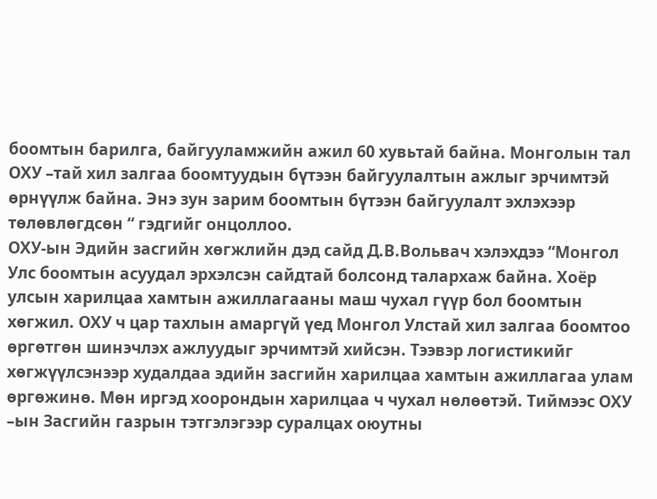боомтын барилга, байгууламжийн ажил 60 хувьтай байна. Монголын тал ОХУ –тай хил залгаа боомтуудын бүтээн байгуулалтын ажлыг эрчимтэй өрнүүлж байна. Энэ зун зарим боомтын бүтээн байгуулалт эхлэхээр төлөвлөгдсөн “ гэдгийг онцоллоо.
ОХУ-ын Эдийн засгийн хөгжлийн дэд сайд Д.В.Вольвач хэлэхдээ “Монгол Улс боомтын асуудал эрхэлсэн сайдтай болсонд талархаж байна. Хоёр улсын харилцаа хамтын ажиллагааны маш чухал гүүр бол боомтын хөгжил. ОХУ ч цар тахлын амаргүй үед Монгол Улстай хил залгаа боомтоо өргөтгөн шинэчлэх ажлуудыг эрчимтэй хийсэн. Тээвэр логистикийг хөгжүүлсэнээр худалдаа эдийн засгийн харилцаа хамтын ажиллагаа улам өргөжинө. Мөн иргэд хоорондын харилцаа ч чухал нөлөөтэй. Тиймээс ОХУ –ын Засгийн газрын тэтгэлэгээр суралцах оюутны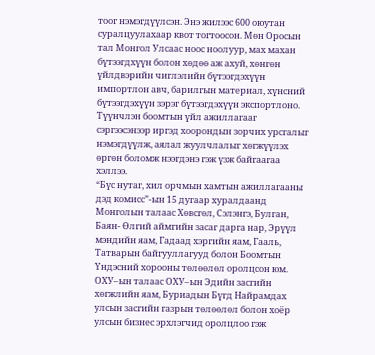тоог нэмэгдүүлсэн. Энэ жилээс 600 оюутан суралцуулахаар квот тогтоосон. Мөн Оросын тал Монгол Улсаас ноос ноолуур, мах махан бүтээгдхүүн болон хөдөө аж ахуй, хөнгөн үйлдвэрийн чиглэлийн бүтээгдэхүүн импортлон авч, барилгын материал, хүнсний бүтээгдэхүүн зэрэг бүтээгдэхүүн экспортлоно. Түүнчлэн боомтын үйл ажиллагааг сэргээсэнээр иргэд хоорондын зорчих урсгалыг нэмэгдүүлж, аялал жуулчлалыг хөгжүүлэх өргөн боломж нээгдэнэ гэж үзж байгаагаа хэллээ.
“Бүс нутаг, хил орчмын хамтын ажиллагааны дэд комисс”-ын 15 дугаар хуралдаанд Монголын талаас Хөвсгөл, Сэлэнгэ, Булган, Баян- Өлгий аймгийн засаг дарга нар, Эрүүл мэндийн яам, Гадаад хэргийн яам, Гааль, Татварын байгууллагууд болон Боомтын Үндэсний хорооны төлөөлөл оролцсон юм. ОХУ–ын талаас ОХУ–ын Эдийн засгийн хөгжлийн яам, Буриадын Бүгд Найрамдах улсын засгийн газрын төлөөлөл болон хоёр улсын бизнес эрхлэгчид оролцлоо гэж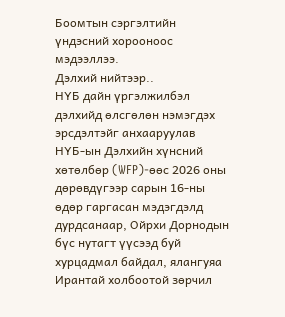Боомтын сэргэлтийн үндэсний хорооноос мэдээллээ.
Дэлхий нийтээр..
НҮБ дайн үргэлжилбэл дэлхийд өлсгөлөн нэмэгдэх эрсдэлтэйг анхааруулав
НҮБ-ын Дэлхийн хүнсний хөтөлбөр (WFP)-өөс 2026 оны дөрөвдүгээр сарын 16-ны өдөр гаргасан мэдэгдэлд дурдсанаар, Ойрхи Дорнодын бүс нутагт үүсээд буй хурцадмал байдал, ялангуяа Ирантай холбоотой зөрчил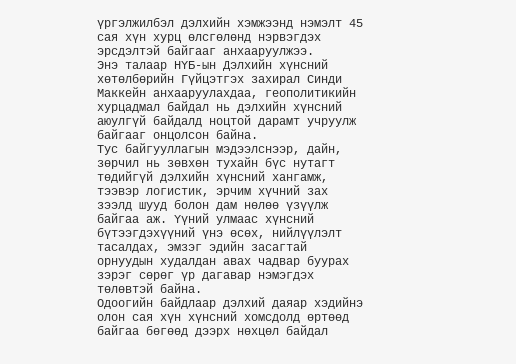үргэлжилбэл дэлхийн хэмжээнд нэмэлт 45 сая хүн хурц өлсгөлөнд нэрвэгдэх эрсдэлтэй байгааг анхааруулжээ.
Энэ талаар НҮБ-ын Дэлхийн хүнсний хөтөлбөрийн Гүйцэтгэх захирал Синди Маккейн анхааруулахдаа, геополитикийн хурцадмал байдал нь дэлхийн хүнсний аюулгүй байдалд ноцтой дарамт учруулж байгааг онцолсон байна.
Тус байгууллагын мэдээлснээр, дайн, зөрчил нь зөвхөн тухайн бүс нутагт төдийгүй дэлхийн хүнсний хангамж, тээвэр логистик, эрчим хүчний зах зээлд шууд болон дам нөлөө үзүүлж байгаа аж. Үүний улмаас хүнсний бүтээгдэхүүний үнэ өсөх, нийлүүлэлт тасалдах, эмзэг эдийн засагтай орнуудын худалдан авах чадвар буурах зэрэг сөрөг үр дагавар нэмэгдэх төлөвтэй байна.
Одоогийн байдлаар дэлхий даяар хэдийнэ олон сая хүн хүнсний хомсдолд өртөөд байгаа бөгөөд дээрх нөхцөл байдал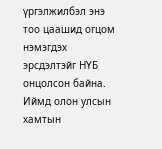үргэлжилбэл энэ тоо цаашид огцом нэмэгдэх эрсдэлтэйг НҮБ онцолсон байна. Иймд олон улсын хамтын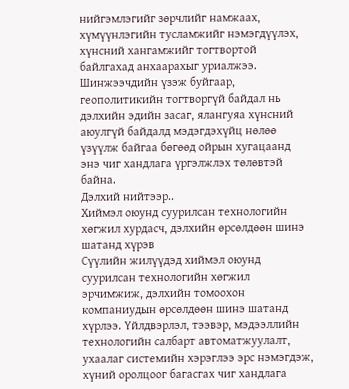нийгэмлэгийг зөрчлийг намжаах, хүмүүнлэгийн тусламжийг нэмэгдүүлэх, хүнсний хангамжийг тогтвортой байлгахад анхаарахыг уриалжээ.
Шинжээчдийн үзэж буйгаар, геополитикийн тогтворгүй байдал нь дэлхийн эдийн засаг, ялангуяа хүнсний аюулгүй байдалд мэдэгдэхүйц нөлөө үзүүлж байгаа бөгөөд ойрын хугацаанд энэ чиг хандлага үргэлжлэх төлөвтэй байна.
Дэлхий нийтээр..
Хиймэл оюунд суурилсан технологийн хөгжил хурдасч, дэлхийн өрсөлдөөн шинэ шатанд хүрэв
Сүүлийн жилүүдэд хиймэл оюунд суурилсан технологийн хөгжил эрчимжиж, дэлхийн томоохон компаниудын өрсөлдөөн шинэ шатанд хүрлээ. Үйлдвэрлэл, тээвэр, мэдээллийн технологийн салбарт автоматжуулалт, ухаалаг системийн хэрэглээ эрс нэмэгдэж, хүний оролцоог багасгах чиг хандлага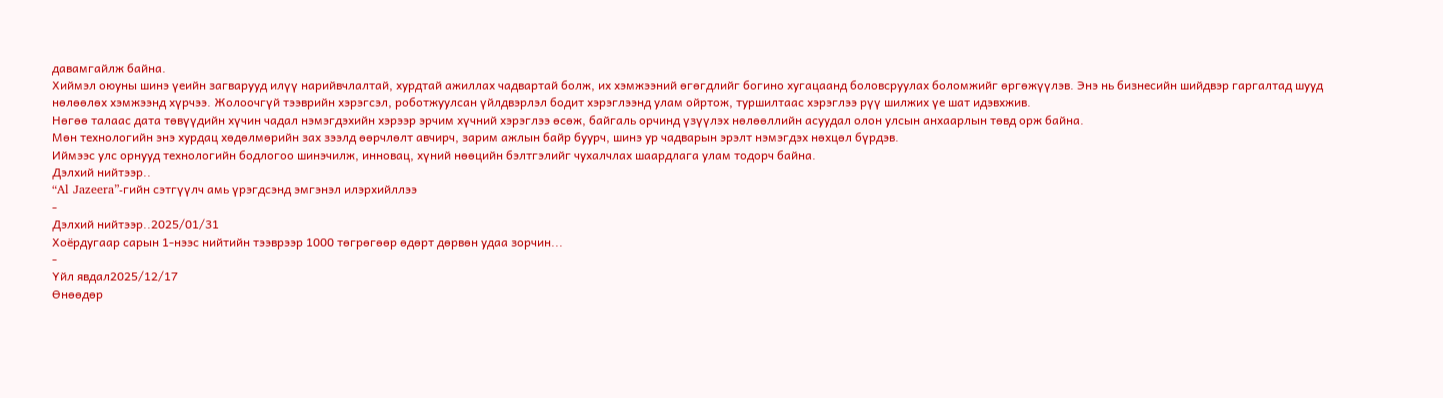давамгайлж байна.
Хиймэл оюуны шинэ үеийн загварууд илүү нарийвчлалтай, хурдтай ажиллах чадвартай болж, их хэмжээний өгөгдлийг богино хугацаанд боловсруулах боломжийг өргөжүүлэв. Энэ нь бизнесийн шийдвэр гаргалтад шууд нөлөөлөх хэмжээнд хүрчээ. Жолоочгүй тээврийн хэрэгсэл, роботжуулсан үйлдвэрлэл бодит хэрэглээнд улам ойртож, туршилтаас хэрэглээ рүү шилжих үе шат идэвхжив.
Нөгөө талаас дата төвүүдийн хүчин чадал нэмэгдэхийн хэрээр эрчим хүчний хэрэглээ өсөж, байгаль орчинд үзүүлэх нөлөөллийн асуудал олон улсын анхаарлын төвд орж байна.
Мөн технологийн энэ хурдац хөдөлмөрийн зах зээлд өөрчлөлт авчирч, зарим ажлын байр буурч, шинэ ур чадварын эрэлт нэмэгдэх нөхцөл бүрдэв.
Иймээс улс орнууд технологийн бодлогоо шинэчилж, инновац, хүний нөөцийн бэлтгэлийг чухалчлах шаардлага улам тодорч байна.
Дэлхий нийтээр..
“Al Jazeera”-гийн сэтгүүлч амь үрэгдсэнд эмгэнэл илэрхийллээ
-
Дэлхий нийтээр..2025/01/31
Хоёрдугаар сарын 1-нээс нийтийн тээврээр 1000 төгрөгөөр өдөрт дөрвөн удаа зорчин...
-
Үйл явдал2025/12/17
Өнөөдөр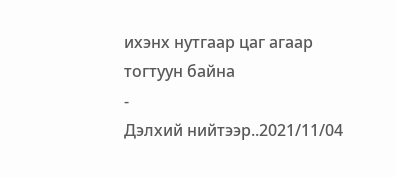ихэнх нутгаар цаг агаар тогтуун байна
-
Дэлхий нийтээр..2021/11/04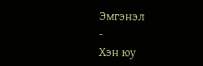Эмгэнэл
-
Хэн юу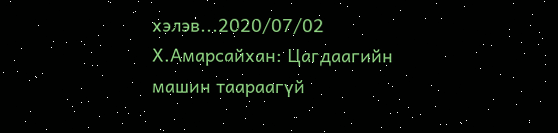хэлэв...2020/07/02
Х.Амарсайхан: Цагдаагийн машин таараагүй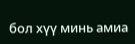бол хүү минь амиа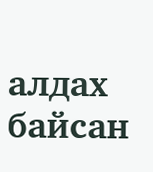алдах байсан